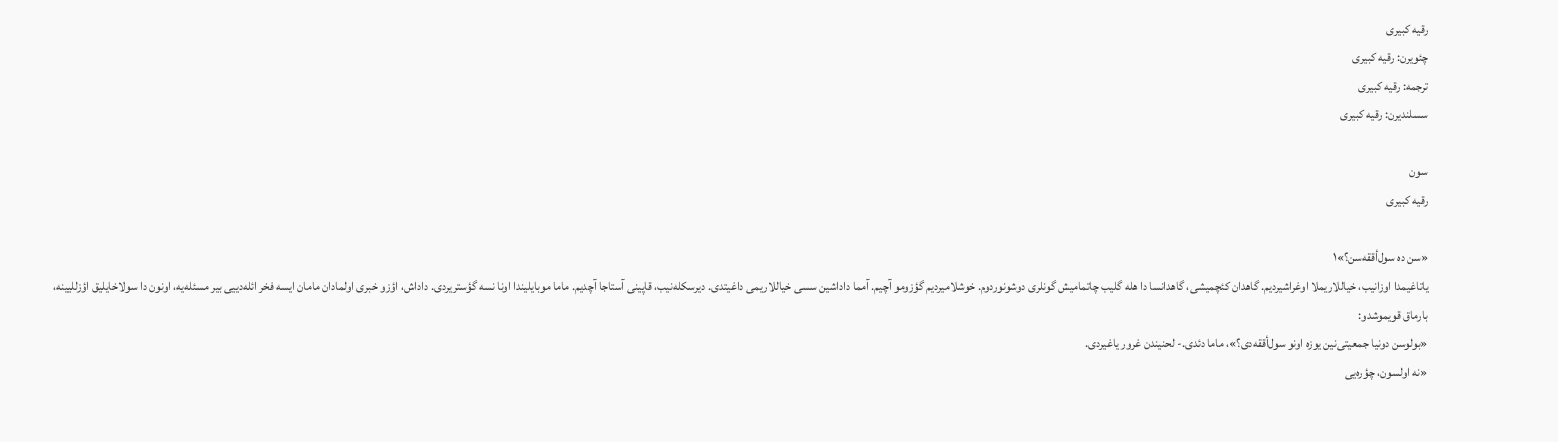رقیه کبیری
چئویرن: رقیه کبیری
ترجمه: رقیه کبیری
سسلندیرن: رقیه کبیری

سون
رقیه کبیری

«سن ده سول‌أققه‌سن؟»۱
یاتاغیمدا اوزانیب، خیاللاریملا اوغراشیردیم. گاهدان کئچمیشی، گاهدانسا دا هله گلیب چاتمامیش گونلری دوشونوردوم. خوشلامیردیم گؤزومو آچیم. آمما داداشین سسی خیاللاریمی داغیتدی. دیرسکله‌نیب، قاپینی آستاجا آچدیم. ماما موبایلیندا اونا نسه گؤستریردی. داداش، اؤزو خبری اولمادان مامان ایسه فخر ائله‌دییی بیر مسئله‌یه، اونون دا سولاخایلیق اؤزللیینه، بارماق قویموشدو:
«بولوسن دونیا جمعیتی‌نین یوزه اونو سول‌أققه‌دی؟»، ماما دئدی.- لحنیندن غرور یاغیردی.
«نه اولسون، چؤره‌یی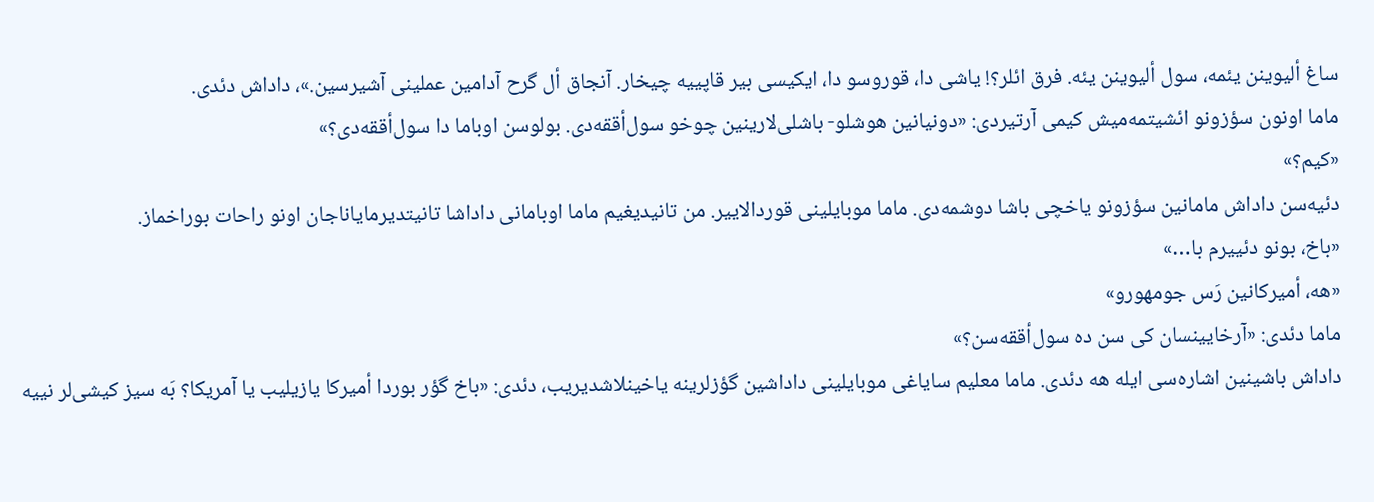ساغ ألیوینن یئمه، سول ألیوینن یئه. فرق ائلر؟! یاشی دا، قوروسو دا، ایکیسی بیر قاپییه چیخار. آنجاق أل گرح آدامین عملینی آشیرسین.»، داداش دئدی.
ماما اونون سؤزونو ائشیتمه‌میش کیمی آرتیردی: «دونیانین هوشلو- باشلی‌لارینین چوخو سول‌أققه‌دی. بولوسن اوباما دا سول‌أققه‌دی؟»
«کیم؟»
دئیه‌سن داداش مامانین سؤزونو یاخچی باشا دوشمه‌دی. ماما موبایلینی قوردالاییر. من تانیدیغیم ماما اوبامانی داداشا تانیتدیرمایاناجان اونو راحات بوراخماز.
«باخ، بونو دئییرم با…»
«هه، أمیرکانین رَس جومهورو»
ماما دئدی: «آرخایینسان کی سن ده سول‌أققه‌سن؟»
داداش باشینین اشاره‌سی ایله هه دئدی. ماما معلیم سایاغی موبایلینی داداشین گؤزلرینه یاخینلاشدیریب، دئدی: «باخ گؤر بوردا أمیرکا یازیلیب یا آمریکا؟ بَه سیز کیشی‌لر نییه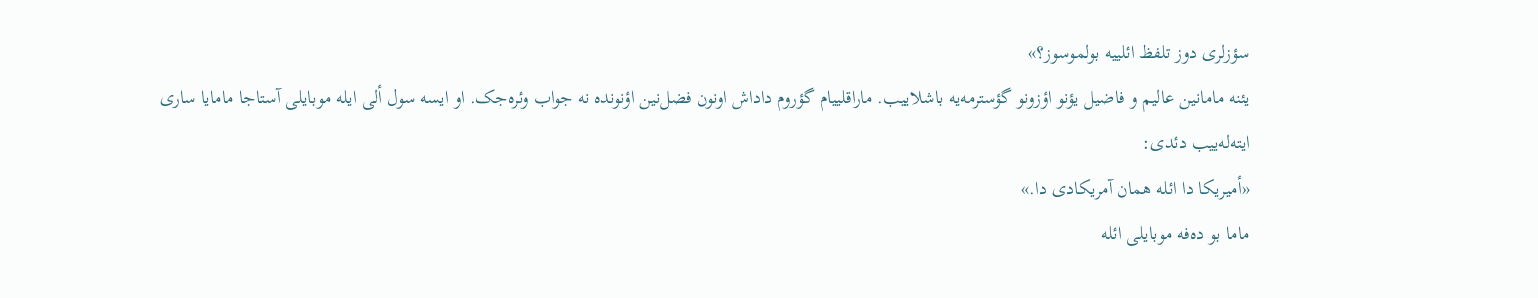سؤزلری دوز تلفظ ائلییه بولموسوز؟»
یئنه مامانین عالیم و فاضیل یؤنو اؤزونو گؤسترمه‌یه باشلاییب. ماراقلییام گؤروم داداش اونون فضل‌نین اؤنونده نه جواب وئره‌جک. او ایسه سول ألی ایله موبایلی آستاجا مامایا ساری ایته‌له‌ییب دئدی:
«أمیریکا دا ائله همان آمریکادی دا.»
ماما بو ده‌فه موبایلی ائله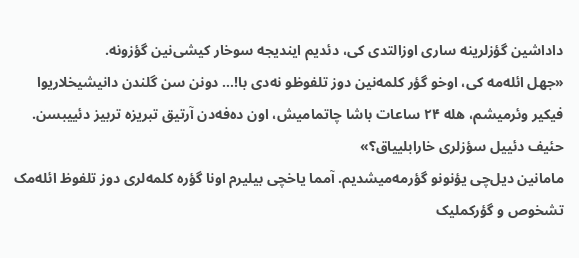داداشین گؤزلرینه ساری اوزالتدی کی، دئدیم ایندیجه سوخار کیشی‌نین گؤزونه.
«جهل ائله‌مه کی، اوخو گؤر کلمه‌نین دوز تلفوظو نه‌دی با!… دونن سن گلندن دانیشیخلاریوا فیکیر وئرمیشم، هله ۲۴ ساعات باشا چاتمامیش، اون ده‌فه‌دن آرتیق تبریزه تربیز دئییبسن. حئیف دئییل سؤزلری خارابلییاق؟»
مامانین دیل‌چی یؤنونو گؤرمه‌میشدیم. آمما یاخچی بیلیرم اونا گؤره کلمه‌لری دوز تلفوظ ائله‌مک تشخوص و گؤرکملیک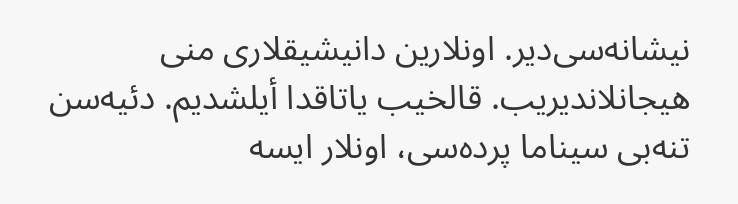نیشانه‌سی‌دیر. اونلارین دانیشیقلاری منی هیجانلاندیریب. قالخیب یاتاقدا أیلشدیم. دئیه‌سن تنه‌بی سیناما پرده‌سی‌، اونلار ایسه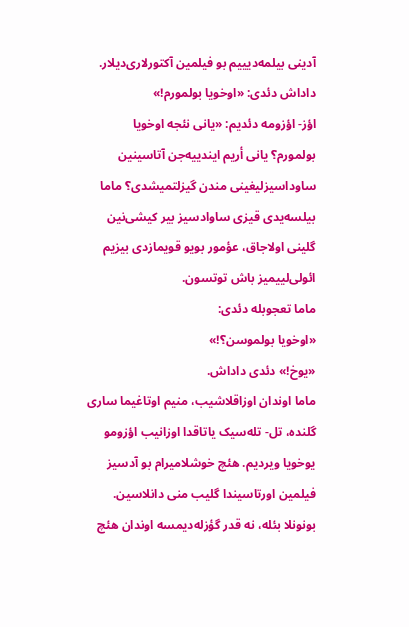آدینی بیلمه‌دیییم بو فیلمین آکتورلاری‌دیلار.
داداش دئدی: «اوخویا بولمورم!»
اؤز- اؤزومه دئدیم: «یانی نئجه اوخویا بولمورم؟ یانی أریم ایندییه‌جن آتاسینین ساوداسیزلیغینی مندن گیزلتمیشدی؟ ماما بیلسه‌یدی قیزی ساوادسیز بیر کیشی‌نین گلینی اولاجاق، عؤمور بویو قویمازدی بیزیم ائولی‌لییمیز باش توتسون.
ماما تعجوبله دئدی:
«اوخویا بولموسن؟!»
«یوخ!» دئدی داداش.
ماما اوندان اوزاقلاشیب، منیم اوتاغیما ساری گلنده، تل- تله‌سیک یاتاقدا اوزانیب اؤزومو یوخویا ویردیم. هئچ خوشلامیرام بو آدسیز فیلمین اورتاسیندا گلیب منی دانلاسین. بونونلا بئله، نه قدر گؤزله‌دیمسه اوندان هئچ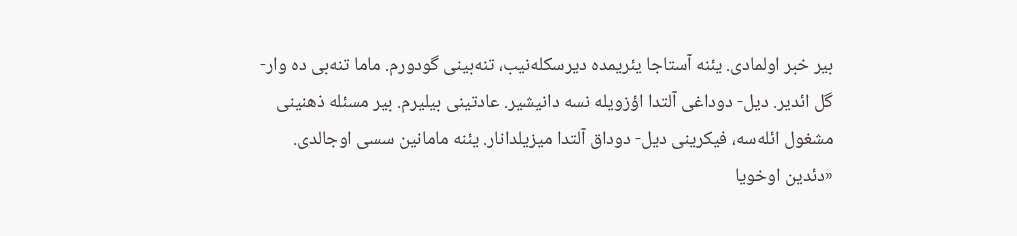بیر خبر اولمادی. یئنه آستاجا یئریمده دیرسکله‌نیب، تنه‌بینی گودورم. ماما تنه‌بی ده وار- گل ائدیر. دیل- دوداغی آلتدا اؤزویله نسه دانیشیر. عادتینی بیلیرم. بیر مسئله ذهنینی مشغول ائله‌سه، فیکرینی دیل- دوداق آلتدا میزیلدانار. یئنه مامانین سسی اوجالدی.
«دئدین اوخویا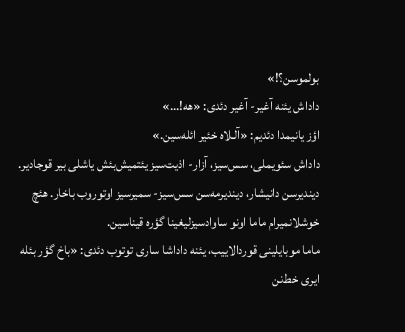بولموسن؟!»
داداش یئنه آغیر- آغیر دئدی: «هه!…»
اؤز یانیمدا دئدیم: «آلـلاه خئیر ائله‌سین.»
داداش سئویملی، سس‌سیز، ‌آزار- اذیت‌سیز یئتمیش‌بئش یاشلی بیر قوجادیر. دیندیرسن دانیشار، دیندیرمه‌سن سس‌سیز- سمیرسیز اوتوروب باخار. هئچ خوشلانمیرام ماما اونو ساوادسیزلیغینا گؤره قیناسین.
ماما موبایلینی قوردالاییب، یئنه داداشا ساری توتوب دئدی: «باخ گؤر بئله ایری خط‌نن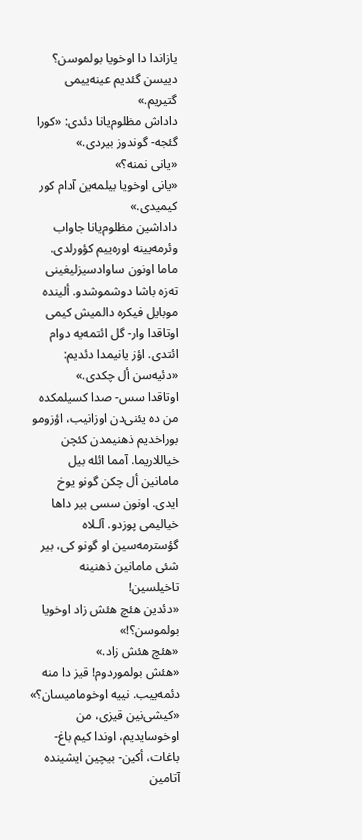یازاندا دا اوخویا بولموسن؟ دییسن گئدیم عینه‌ییمی گتیریم.»
داداش مظلوم‌یانا دئدی: «کورا گئجه- گوندوز بیردی.»
«یانی نمنه؟»
«یانی اوخویا بیلمه‌ین آدام کور کیمیدی.»
داداشین مظلوم‌یانا جاواب وئرمه‌یینه اوره‌ییم کؤورلدی. ماما اونون ساوادسیزلیغینی ته‌زه باشا دوشموشدو. ألینده موبایل فیکره دالمیش کیمی اوتاقدا وار- گل ائتمه‌یه دوام ائتدی. اؤز یانیمدا دئدیم: «دئیه‌سن أل چکدی.»
اوتاقدا سس- صدا کسیلمکده من ده یئنی‌دن اوزانیب، اؤزومو بوراخدیم ذهنیمدن کئچن خیاللاریما. آمما ائله بیل مامانین أل چکن گونو یوخ ایدی. اونون سسی بیر داها خیالیمی پوزدو. آلـلاه گؤسترمه‌سین او گونو کی، بیر شئی مامانین ذهنینه تاخیلسین!
«دئدین هئچ هئش زاد اوخویا بولموسن؟!»
«هئچ هئش زاد.»
«هئش بولموردوم! قیز دا منه دئمه‌ییب. نییه اوخومامیسان؟»
«کیشی‌نین قیزی، من اوخوسایدیم، اوندا کیم باغ- باغات، أکین- بیچین ایشینده آتامین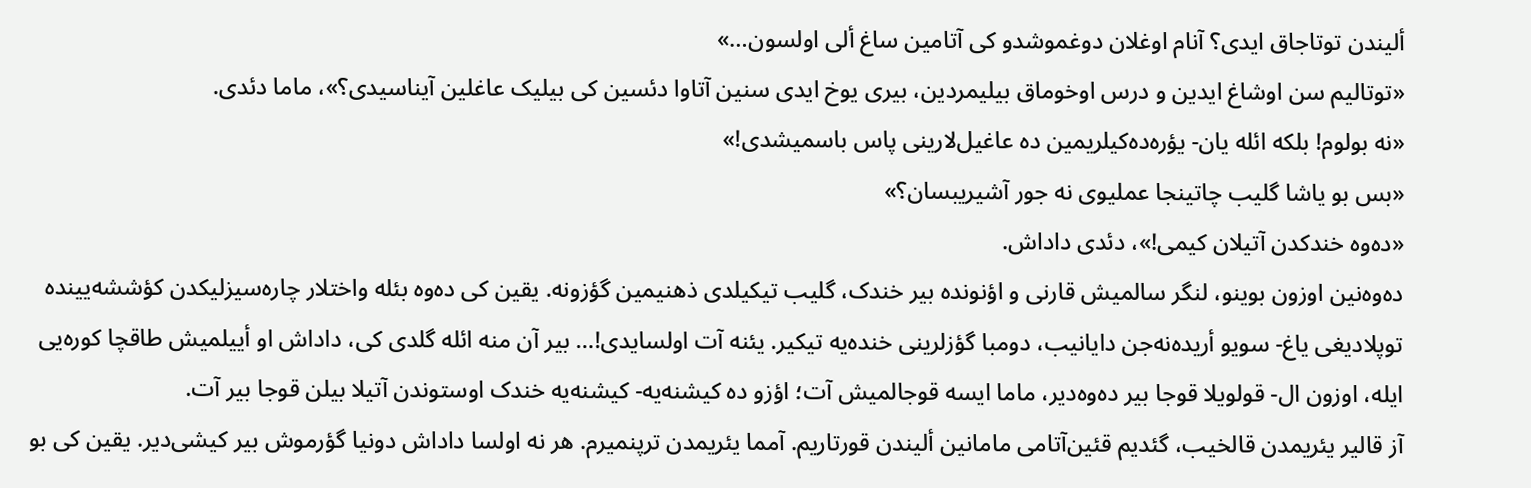ألیندن توتاجاق ایدی؟ آنام اوغلان دوغموشدو کی آتامین ساغ ألی اولسون…»
«توتالیم سن اوشاغ ایدین و درس اوخوماق بیلیمردین، بیری یوخ ایدی سنین آتاوا دئسین کی بیلیک عاغلین آیناسیدی؟»، ماما دئدی.
«نه بولوم! بلکه ائله یان- یؤره‌ده‌‌کیلریمین ده عاغیل‌لارینی پاس باسمیشدی!»
«بس بو یاشا گلیب چاتینجا عملیوی نه جور آشیریبسان؟»
«ده‌وه خندکدن آتیلان کیمی!»، دئدی داداش.
ده‌وه‌نین اوزون بوینو، لنگر سالمیش قارنی و اؤنونده بیر خندک، گلیب تیکیلدی ذهنیمین گؤزونه. یقین کی ده‌وه بئله واختلار چاره‌سیزلیکدن کؤششه‌یینده‌ توپلادیغی یاغ- سویو أریده‌نه‌جن دایانیب، دومبا گؤزلرینی خنده‌یه تیکیر. یئنه آت اولسایدی!… بیر آن منه ائله گلدی کی، داداش او أییلمیش طاقچا کوره‌یی ایله، اوزون ال- قولویلا قوجا بیر ده‌وه‌دیر، ماما ایسه قوجالمیش آت؛ اؤزو ده کیشنه‌یه- کیشنه‌یه‌ خندک‌ اوستوندن آتیلا بیلن قوجا بیر آت.
آز قالیر یئریمدن قالخیب، گئدیم قئین‌آتامی مامانین ألیندن قورتاریم. آمما یئریمدن ترپنمیرم. هر نه اولسا داداش دونیا گؤرموش بیر کیشی‌دیر. یقین کی بو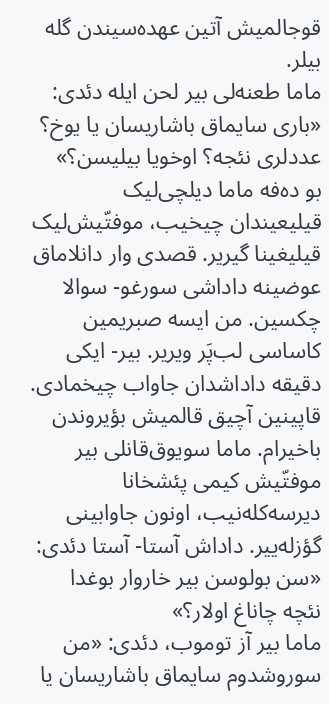قوجالمیش آتین عهده‌سیندن گله بیلر.
ماما طعنه‌لی بیر لحن ایله دئدی: «باری سایماق باشاریسان یا یوخ؟ عددلری نئجه؟ اوخویا بیلیسن؟»
بو ده‌فه ماما دیلچی‌لیک قیلیعیندان چیخیب، موفتّیش‌لیک قیلیغینا گیریر. قصدی وار دانلاماق عوضینه داداشی سورغو- سوالا چکسین. من ایسه صبریمین کاساسی لب‌پَر ویریر. بیر- ایکی دقیقه داداشدان جاواب چیخمادی. قاپینین آچیق قالمیش بؤیروندن باخیرام. ماما سویوق‌قانلی بیر موفتّیش کیمی پئشخانا دیرسه‌کله‌نیب، اونون جاوابینی گؤزله‌ییر. داداش آستا- آستا دئدی: «سن بولوسن بیر خاروار بوغدا نئچه چاناغ اولار؟»
ماما بیر آز توموب، دئدی: «من سوروشدوم سایماق باشاریسان یا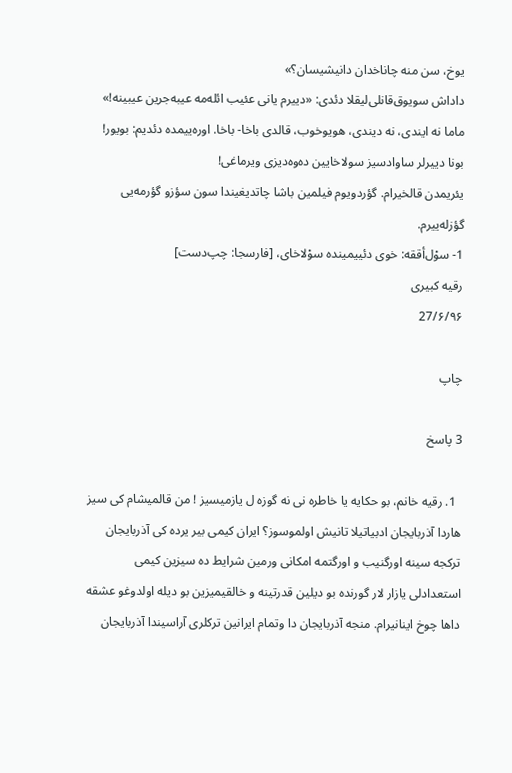یوخ، سن منه چاناخدان دانیشیسان؟»
داداش سویوق‌قانلی‌لیقلا دئدی: «دییرم یانی عئیب ائله‌مه عیبه‌جرین عیبینه!»
ماما نه ایندی، نه دیندی، هویوخوب، قالدی باخا- باخا. اوره‌ییمده دئدیم: بویور! بونا دییرلر ساوادسیز سولاخایین ده‌وه‌دیزی ویرماغی!
یئریمدن قالخیرام. گؤردویوم فیلمین باشا چاتدیغیندا سون سؤزو گؤرمه‌یی گؤزله‌ییرم.
1- سوْل‌أققه: خوی دئییمینده سوْلاخای، [فارسجا: چپ‌دست]
رقیه کبیری
27/۶/۹۶

چاپ

3 پاسخ

  1. رقیه خانم، بو حکایه یا خاطره نی نه گوزه ل یازمیسیز ! من قالمیشام کی سیز هاردا آذربایجان ادبیاتیلا تانیش اولموسوز؟ ایران کیمی بیر یرده کی آذربایجان ترکجه سینه اورگنیب و اورگتمه امکانی ورمین شرایط ده سیزین کیمی استعدادلی یازار لار گورنده بو دیلین قدرتینه و خالقیمیزین بو دیله اولدوغو عشقه داها چوخ اینانیرام. منجه آذربایجان دا وتمام ایرانین ترکلری آراسیندا آذربایجان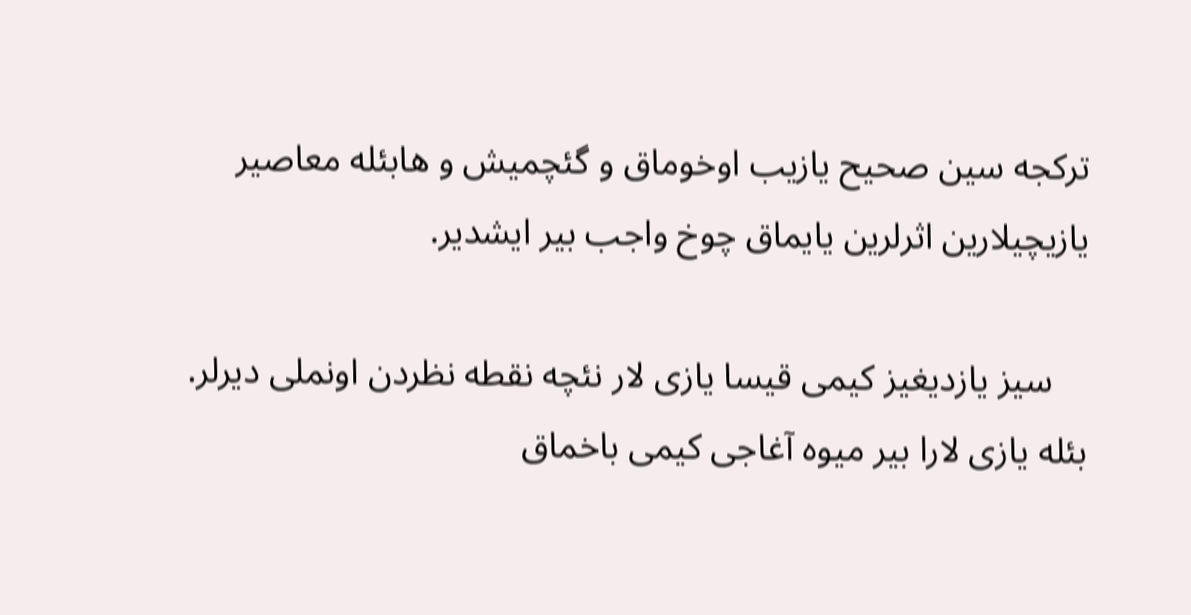ترکجه سین صحیح یازیب اوخوماق و گئچمیش و هابئله معاصیر یازیچیلارین اثرلرین یایماق چوخ واجب بیر ایشدیر.

    سیز یازدیغیز کیمی قیسا یازی لار نئچه نقطه نظردن اونملی دیرلر. بئله یازی لارا بیر میوه آغاجی کیمی باخماق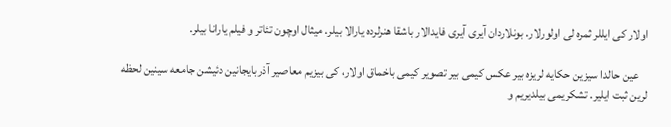اولار کی ایللر ثمره لی اولورلار. بونلاردان آیری آیری فایدالار باشقا هنرلرده یارالا بیلر. میثال اوچون تئاتر و فیلم یارانا بیلر.

    عین حالدا سیزین حکایه لریزه بیر عکس کیمی بیر تصویر کیمی باخماق اولار، کی بیزیم معاصیر آذربایجانین دئیشن جامعه سینین لحظه لرین ثبت ایلیر. تشکریمی بیلدیریم و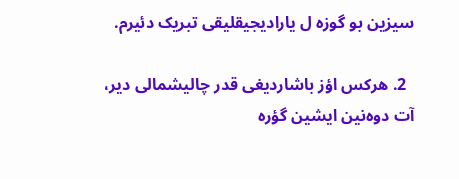سیزین بو گوزه ل یارادیجیقلیقی تبریک دئیرم.

  2. هرکس اؤز باشاردیغی قدر چالیشمالی دیر، آت دوه‌نین ایشین گؤره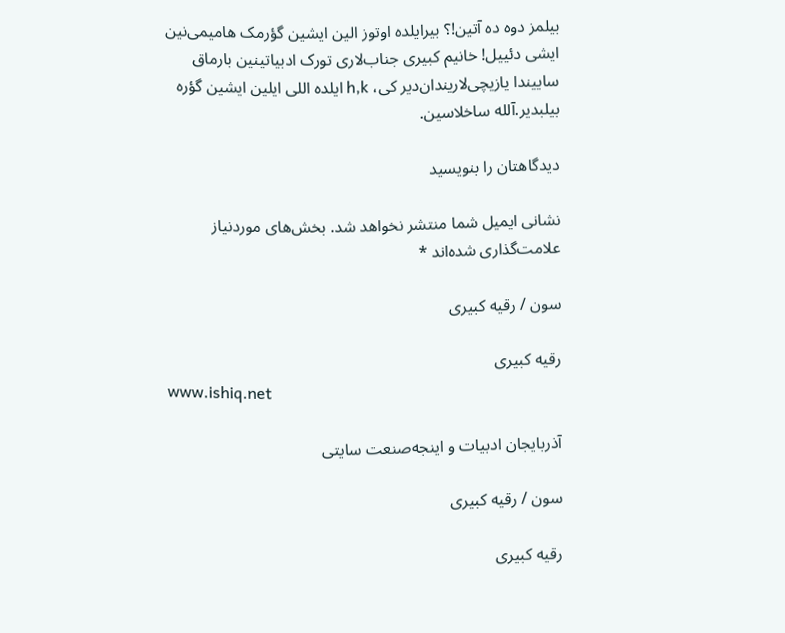بیلمز دوه ده آتین!؟ بیرایلده اوتوز الین ایشین گؤرمک هامیمی‌نین ایشی دئییل! خانیم کبیری جناب‌لاری تورک ادبیاتینین بارماق ساییندا یازیچی‌لاریندان‌دیر کی، h,k ایلده اللی ایلین ایشین گؤره بیلبدیر.آلله ساخلاسین.

دیدگاهتان را بنویسید

نشانی ایمیل شما منتشر نخواهد شد. بخش‌های موردنیاز علامت‌گذاری شده‌اند *

سون / رقیه کبیری

رقیه کبیری
www.ishiq.net

آذربایجان ادبیات و اینجه‌صنعت سایتی

سون / رقیه کبیری

رقیه کبیری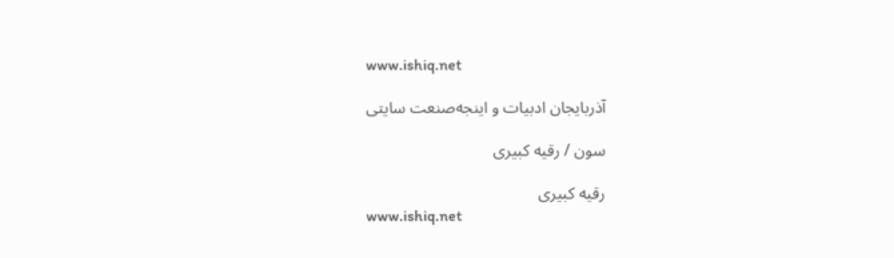www.ishiq.net

آذربایجان ادبیات و اینجه‌صنعت سایتی

سون / رقیه کبیری

رقیه کبیری
www.ishiq.net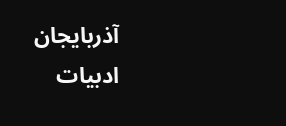آذربایجان ادبیات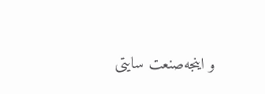و اینجه‌صنعت سایتی